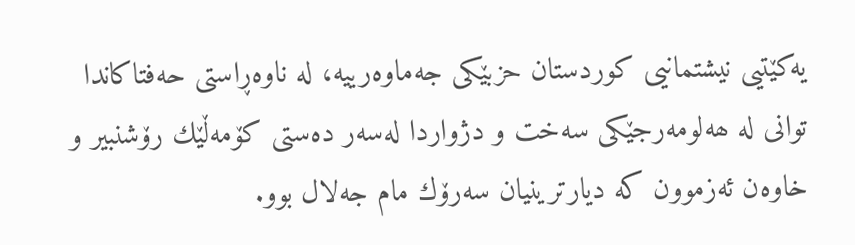یەکێتیی نیشتمانیی کوردستان حزبێکی جەماوەرییە، لە ناوەڕاستی حەفتاکاندا توانی لە ھەلومەرجێکی سەخت و دژواردا لەسەر دەستی کۆمەڵێك رۆشنبیر و خاوەن ئەزموون کە دیارترینیان سەرۆك مام جەلال بوو.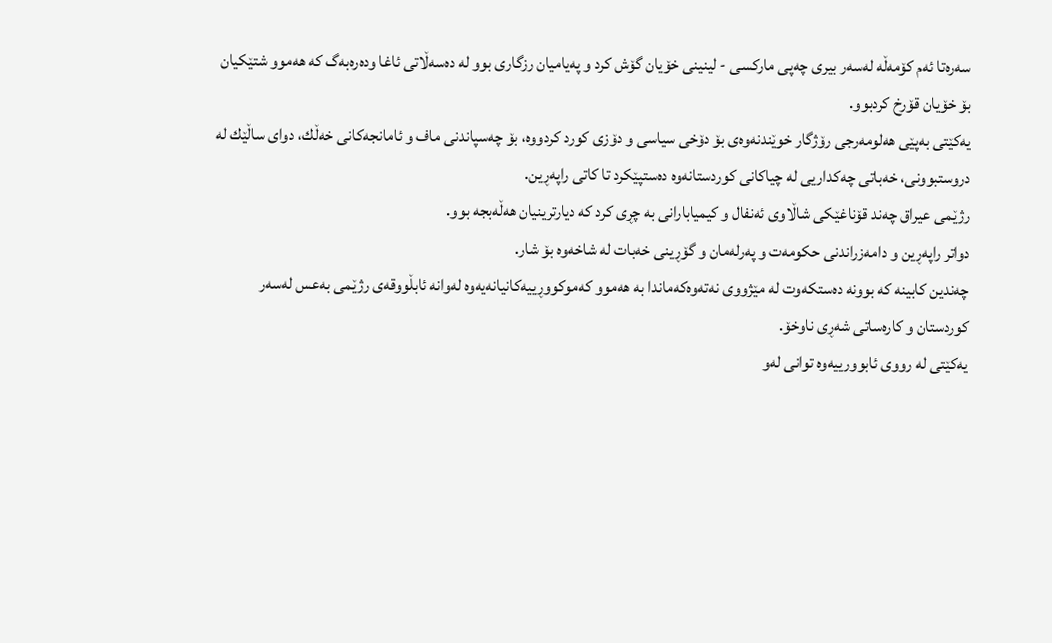سەرەتا ئەم کۆمەڵە لەسەر بیری چەپی مارکسی - لینینی خۆیان گۆش کرد و پەیامیان رزگاری بوو لە دەسەڵاتی ئاغا ودەرەبەگ کە ھەموو شتێکیان بۆ خۆیان قۆرخ کردبوو.
یەکێتی بەپێی ھەلومەرجی رۆژگار خوێندنەوەی بۆ دۆخی سیاسی و دۆزی کورد کردووە، بۆ چەسپاندنی ماف و ئامانجەکانی خەڵك، دوای ساڵێك لە دروستبوونی، خەباتی چەکداریی لە چیاکانی کوردستانەوە دەستپێکرد تا کاتی راپەڕین.
رژێمی عیراق چەند قۆناغێکی شاڵاوی ئەنفال و کیمیابارانی بە چڕی کرد کە دیارترینیان ھەڵەبجە بوو.
دواتر راپەڕین و دامەزراندنی حکومەت و پەرلەمان و گۆڕینی خەبات لە شاخەوە بۆ شار.
چەندین کابینە کە بوونە دەستکەوت لە مێژووی نەتەوەکەماندا بە ھەموو کەموکووڕییەکانیانەیەوە لەوانە ئابڵووقەی رژێمی بەعس لەسەر کوردستان و کارەساتی شەڕی ناوخۆ.
یەکێتی لە رووی ئابوورییەوە توانی لەو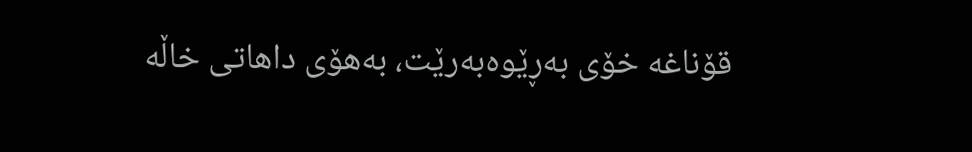قۆناغە خۆی بەڕێوەبەرێت، بەھۆی داھاتی خاڵە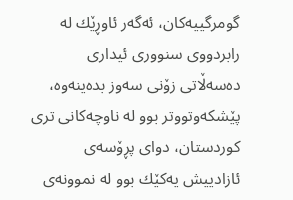گومرگییەکان، ئەگەر ئاوڕێك لە رابردووی سنووری ئیداری دەسەڵاتی زۆنی سەوز بدەینەوە، پێشکەوتووتر بوو لە ناوچەکانی تری کوردستان، دوای پڕۆسەی ئازادییش یەكێك بوو لە نموونەی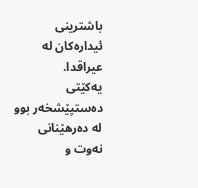باشترینی ئیدارەکان لە عیراقدا.
یەکێتی دەستپێشخەر بوو لە دەرھێنانی نەوت و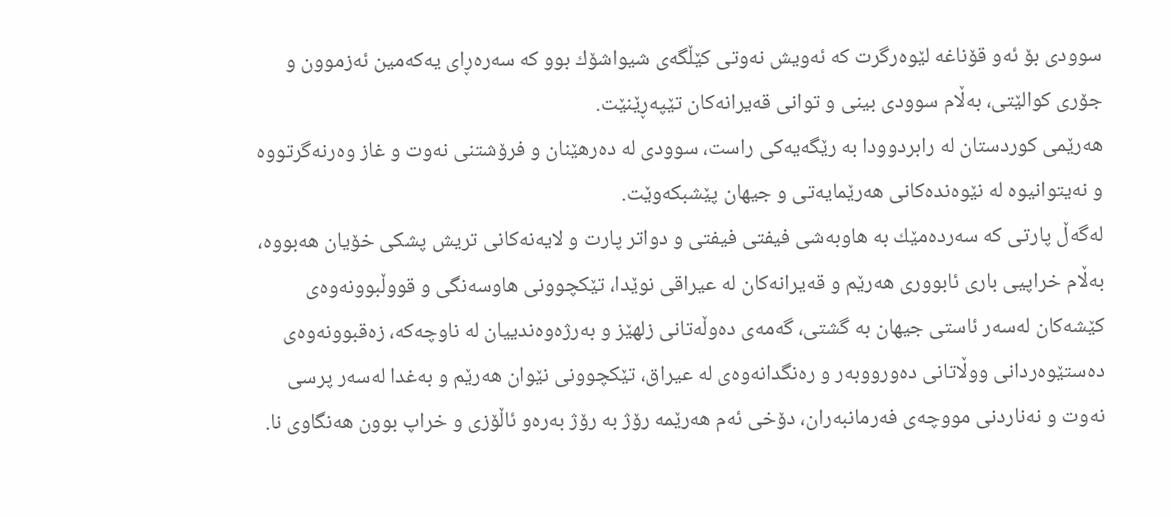سوودی بۆ ئەو قۆناغە لێوەرگرت کە ئەویش نەوتی کێڵگەی شیواشۆك بوو کە سەرەڕای یەکەمین ئەزموون و جۆری کوالێتی، بەڵام سوودی بینی و توانی قەیرانەکان تێپەڕێنێت.
ھەرێمی کوردستان لە رابردوودا بە رێگەیەکی راست، سوودی لە دەرھێنان و فرۆشتنی نەوت و غاز وەرنەگرتووە و نەیتوانیوە لە نێوەندەکانی ھەرێمایەتی و جیھان پێشبکەوێت.
لەگەڵ پارتی کە سەردەمێك بە ھاوبەشی فیفتی فیفتی و دواتر پارت و لایەنەکانی تریش پشکی خۆیان ھەبووە، بەڵام خراپیی باری ئابووری ھەرێم و قەیرانەکان لە عیراقی نوێدا، تێکچوونی ھاوسەنگی و قووڵبوونەوەی کێشەکان لەسەر ئاستی جیھان بە گشتی، گەمەی دەوڵەتانی زلھێز و بەرژەوەندییان لە ناوچەکە، زەقبوونەوەی دەستێوەردانی ووڵاتانی دەورووبەر و رەنگدانەوەی لە عیراق، تێکچوونی نێوان ھەرێم و بەغدا لەسەر پرسی نەوت و نەناردنی مووچەی فەرمانبەران، دۆخی ئەم ھەرێمە رۆژ بە رۆژ بەرەو ئاڵۆزی و خراپ بوون ھەنگاوی نا.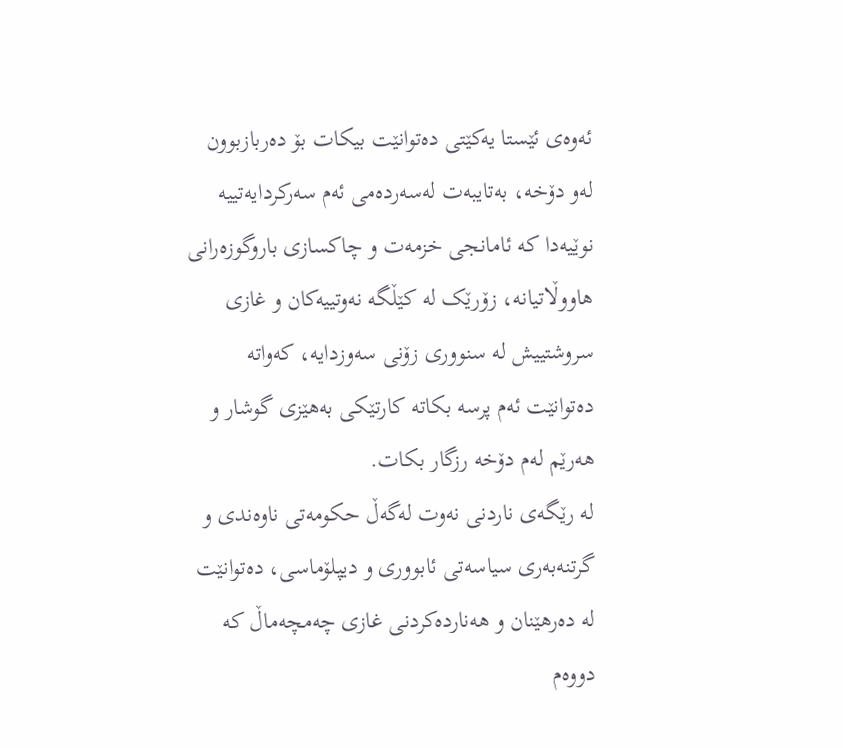ئەوەی ئێستا یەکێتی دەتوانێت بیکات بۆ دەربازبوون لەو دۆخە، بەتایبەت لەسەردەمی ئەم سەرکردایەتییە نوێیەدا کە ئامانجی خزمەت و چاکسازی باروگوزەرانی ھاووڵاتیانە، زۆرێک لە کێڵگە نەوتییەکان و غازی سروشتییش لە سنووری زۆنی سەوزدایە، کەواتە دەتوانێت ئەم پرسە بکاتە کارتێکی بەھێزی گوشار و ھەرێم لەم دۆخە رزگار بکات.
لە رێگەی ناردنی نەوت لەگەڵ حکومەتی ناوەندی و گرتنەبەری سیاسەتی ئابووری و دیپلۆماسی، دەتوانێت لە دەرھێنان و ھەناردەکردنی غازی چەمچەماڵ کە دووەم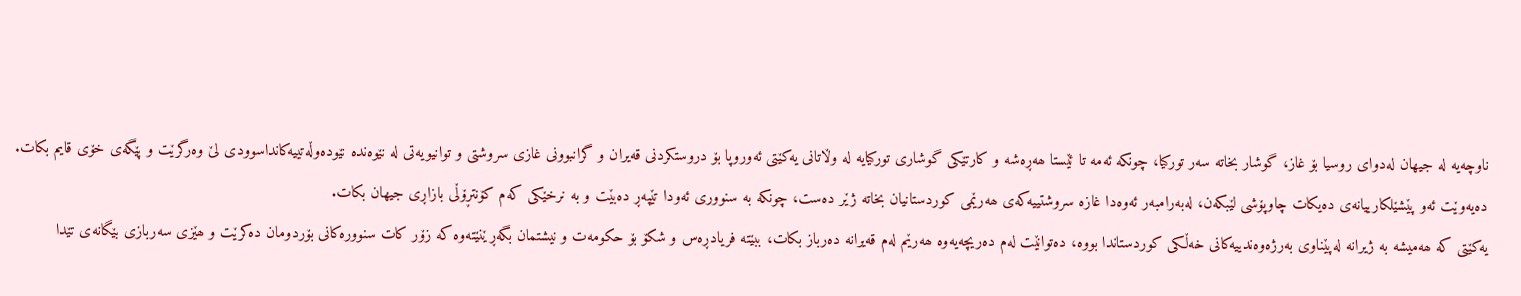ناوچەیە لە جیھان لەدوای روسیا بۆ غاز، گوشار بخاتە سەر تورکیا، چونکە ئەمە تا ئێستا ھەڕەشە و کارتێکی گوشاری تورکیایە لە وڵاتانی یەکێتی ئەوروپا بۆ دروستکردنی قەیران و گرانبوونی غازی سروشتی و توانیویەتی لە نێوەندە نێودەوڵەتییەکانداسوودی لێ وەرگرێت و پێگەی خۆی قایم بکات.
دەیەوێت ئەو پێشێلکارییانەی دەیکات چاوپۆشی لێبکەن، لەبەرامبەر ئەوەدا غازە سروشتییەکەی ھەرێمی کوردستانیان بخاتە ژێر دەست، چونکە بە سنووری ئەودا تێپەڕ دەبێت و بە نرخێکی کەم کۆنتڕۆڵی بازاڕی جیھان بکات.
یەکێتی کە ھەمیشە بە ژیرانە لەپێناوی بەرژەوەندییەکانی خەڵكی کوردستاندا بووە، دەتوانێت لەم دەریچەیەوە ھەرێم لەم قەیرانە دەرباز بکات، ببێتە فریادڕەس و شکۆ بۆ حکومەت و نیشتمان بگەڕێنێتەوە کە زۆر کات سنوورەکانی بۆردومان دەکرێت و ھێزی سەربازی بێگانەی تێدا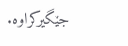جێگیرکراوە.